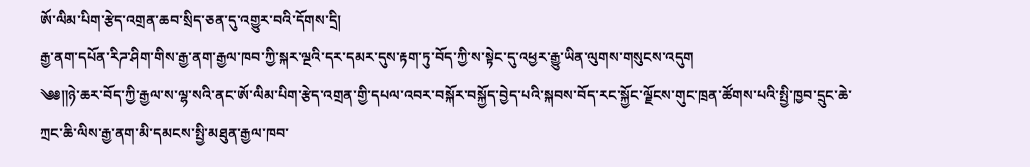ཨོ་ལིམ་པིག་རྩེད་འགྲན་ཆབ་སྲིད་ཅན་དུ་འགྱུར་བའི་དོགས་དྲི།
རྒྱ་ནག་དཔོན་རིཌ་ཤིག་གིས་རྒྱ་ནག་རྒྱལ་ཁབ་ཀྱི་སྐར་ལྔའི་དར་དམར་དུས་རྟག་ཏུ་བོད་ཀྱི་ས་སྟེང་དུ་འཕྱར་རྒྱུ་ཡིན་ལུགས་གསུངས་འདུག
༄༅༎ཉེ་ཆར་བོད་ཀྱི་རྒྱལ་ས་ལྷ་སའི་ནང་ཨོ་ལིམ་པིག་རྩེད་འགྲན་གྱི་དཔལ་འབར་བསྐོར་བསྐྱོད་བྱེད་པའི་སྐབས་བོད་རང་སྐྱོང་ལྗོངས་གུང་ཁྲན་ཚོགས་པའི་སྤྱི་ཁྱབ་དྲུང་ཆེ་ཀྲང་ཆི་ལིས་རྒྱ་ནག་མི་དམངས་སྤྱི་མཐུན་རྒྱལ་ཁབ་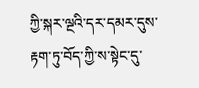ཀྱི་སྐར་ལྔའི་དར་དམར་དུས་རྟག་ཏུ་བོད་ཀྱི་ས་སྟེང་དུ་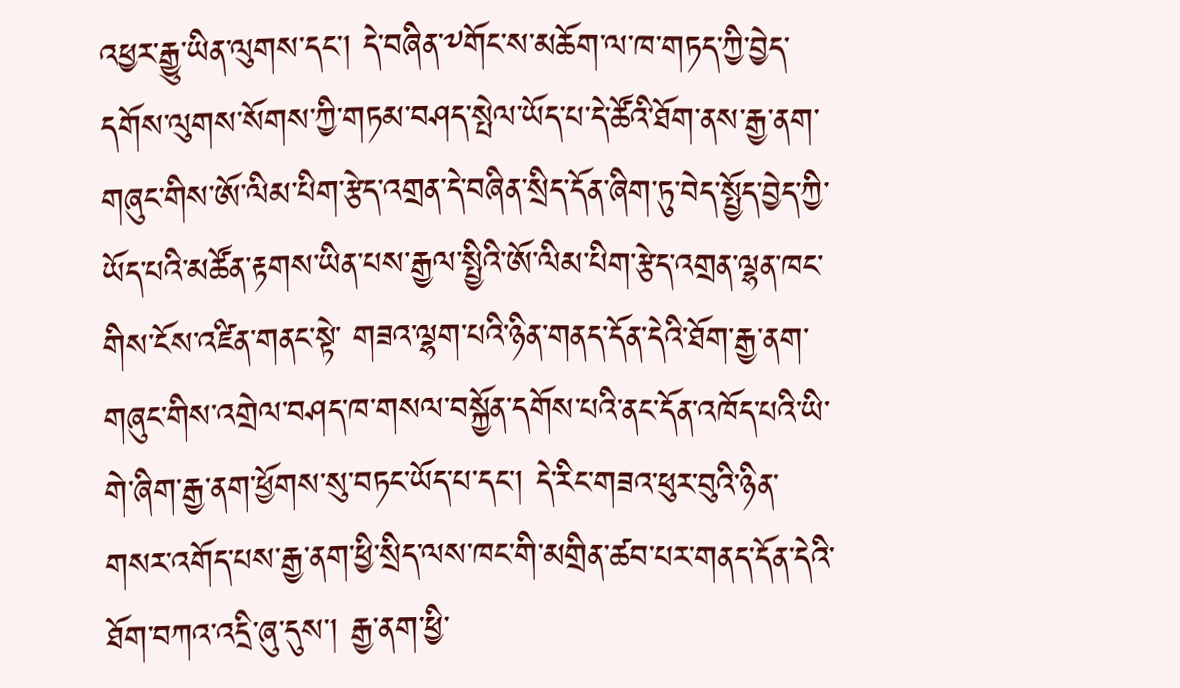འཕྱར་རྒྱུ་ཡིན་ལུགས་དང་། དེ་བཞིན་༸གོང་ས་མཆོག་ལ་ཁ་གཏད་ཀྱི་བྱེད་དགོས་ལུགས་སོགས་ཀྱི་གཏམ་བཤད་སྤེལ་ཡོད་པ་དེ་ཚོའི་ཐོག་ནས་རྒྱ་ནག་གཞུང་གིས་ཨོ་ལིམ་པིག་རྩེད་འགྲན་དེ་བཞིན་སྲིད་དོན་ཞིག་ཏུ་བེད་སྤྱོད་བྱེད་ཀྱི་ཡོད་པའི་མཚོན་རྟགས་ཡིན་པས་རྒྱལ་སྤྱིའི་ཨོ་ལིམ་པིག་རྩེད་འགྲན་ལྷན་ཁང་གིས་ངོས་འཛིན་གནང་སྟེ་ གཟའ་ལྷག་པའི་ཉིན་གནད་དོན་དེའི་ཐོག་རྒྱ་ནག་གཞུང་གིས་འགྲེལ་བཤད་ཁ་གསལ་བསྐྱོན་དགོས་པའི་ནང་དོན་འཁོད་པའི་ཡི་གེ་ཞིག་རྒྱ་ནག་ཕྱོགས་སུ་བཏང་ཡོད་པ་དང་། དེ་རིང་གཟའ་ཕུར་བུའི་ཉིན་གསར་འགོད་པས་རྒྱ་ནག་ཕྱི་སྲིད་ལས་ཁང་གི་མགྲིན་ཚབ་པར་གནད་དོན་དེའི་ཐོག་བཀའ་འདྲི་ཞུ་དུས་། རྒྱ་ནག་ཕྱི་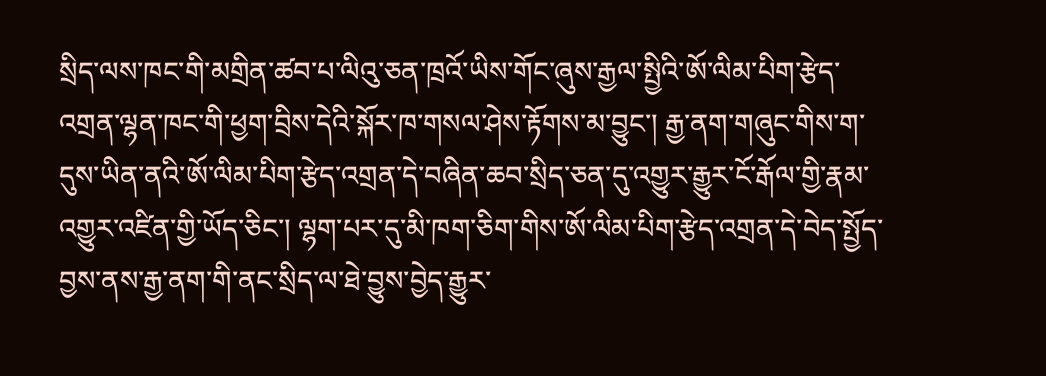སྲིད་ལས་ཁང་གི་མགྲིན་ཚབ་པ་ལིའུ་ཅན་ཁྲའོ་ཡིས་གོང་ཞུས་རྒྱལ་སྤྱིའི་ཨོ་ལིམ་པིག་རྩེད་འགྲན་ལྷན་ཁང་གི་ཕྱག་བྲིས་དེའི་སྐོར་ཁ་གསལ་ཤེས་རྟོགས་མ་བྱུང་། རྒྱ་ནག་གཞུང་གིས་ག་དུས་ཡིན་ནའི་ཨོ་ལིམ་པིག་རྩེད་འགྲན་དེ་བཞིན་ཆབ་སྲིད་ཅན་དུ་འགྱུར་རྒྱུར་ངོ་རྒོལ་གྱི་རྣམ་འགྱུར་འཛིན་གྱི་ཡོད་ཅིང་། ལྷག་པར་དུ་མི་ཁག་ཅིག་གིས་ཨོ་ལིམ་པིག་རྩེད་འགྲན་དེ་བེད་སྤྱོད་བྱས་ནས་རྒྱ་ནག་གི་ནང་སྲིད་ལ་ཐེ་བྱུས་བྱེད་རྒྱུར་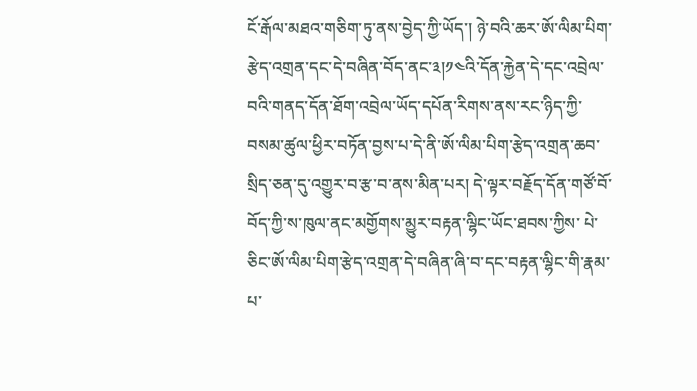ངོ་རྒོལ་མཐའ་གཅིག་ཏུ་ནས་བྱེད་ཀྱི་ཡོད་། ཉེ་བའི་ཆར་ཨོ་ལིམ་པིག་རྩེད་འགྲན་དང་དེ་བཞིན་བོད་ནང་༣།༡༤འི་དོན་རྐྱེན་དེ་དང་འབྲེལ་བའི་གནད་དོན་ཐོག་འབྲེལ་ཡོད་དཔོན་རིགས་ནས་རང་ཉིད་ཀྱི་བསམ་ཚུལ་ཕྱིར་བཏོན་བྱས་པ་དེ་ནི་ཨོ་ལིམ་པིག་རྩེད་འགྲན་ཆབ་སྲིད་ཅན་དུ་འགྱུར་བ་རྩ་བ་ནས་མིན་པར། དེ་ལྟར་བརྗོད་དོན་གཙོ་བོ་བོད་ཀྱི་ས་ཁུལ་ནང་མགྱོགས་མྱུར་བརྟན་ལྷིང་ཡོང་ཐབས་ཀྱིས་ པེ་ཅིང་ཨོ་ལིམ་པིག་རྩེད་འགྲན་དེ་བཞིན་ཞི་བ་དང་བརྟན་ལྷིང་གི་རྣམ་པ་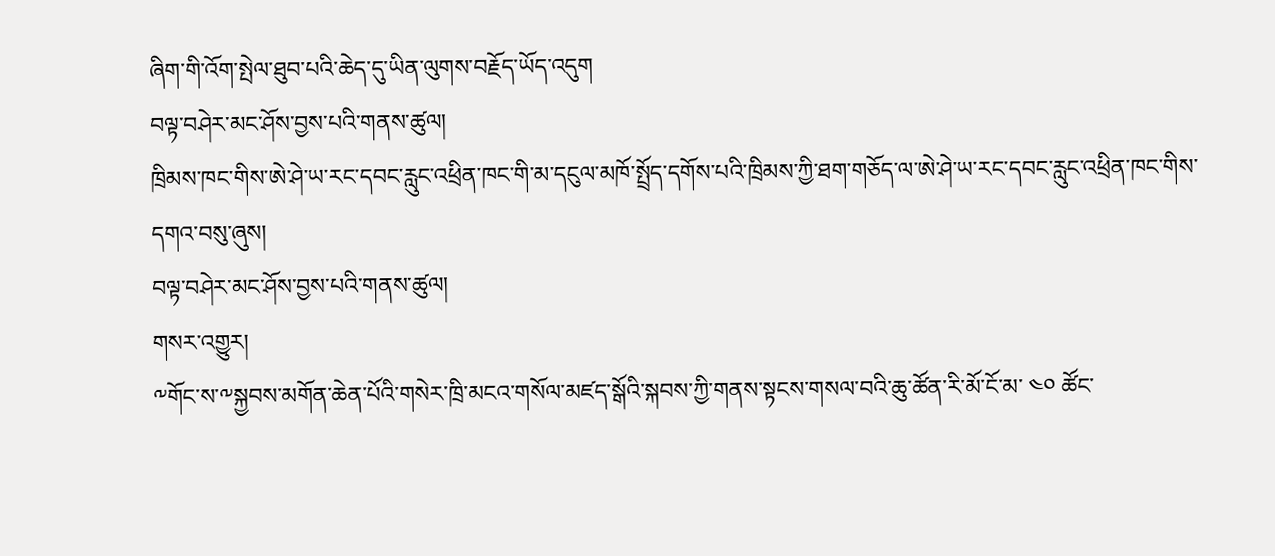ཞིག་གི་འོག་སྤེལ་ཐུབ་པའི་ཆེད་དུ་ཡིན་ལུགས་བརྗོད་ཡོད་འདུག
བལྟ་བཤེར་མང་ཤོས་བྱས་པའི་གནས་ཚུལ།
ཁྲིམས་ཁང་གིས་ཨེ་ཤེ་ཡ་རང་དབང་རླུང་འཕྲིན་ཁང་གི་མ་དངུལ་མཁོ་སྤྲོད་དགོས་པའི་ཁྲིམས་ཀྱི་ཐག་གཅོད་ལ་ཨེ་ཤེ་ཡ་རང་དབང་རླུང་འཕྲིན་ཁང་གིས་དགའ་བསུ་ཞུས།
བལྟ་བཤེར་མང་ཤོས་བྱས་པའི་གནས་ཚུལ།
གསར་འགྱུར།
༸གོང་ས་༸སྐྱབས་མགོན་ཆེན་པོའི་གསེར་ཁྲི་མངའ་གསོལ་མཛད་སྒོའི་སྐབས་ཀྱི་གནས་སྟངས་གསལ་བའི་ཆུ་ཚོན་རི་མོ་ངོ་མ་ ༤༠ ཚོང་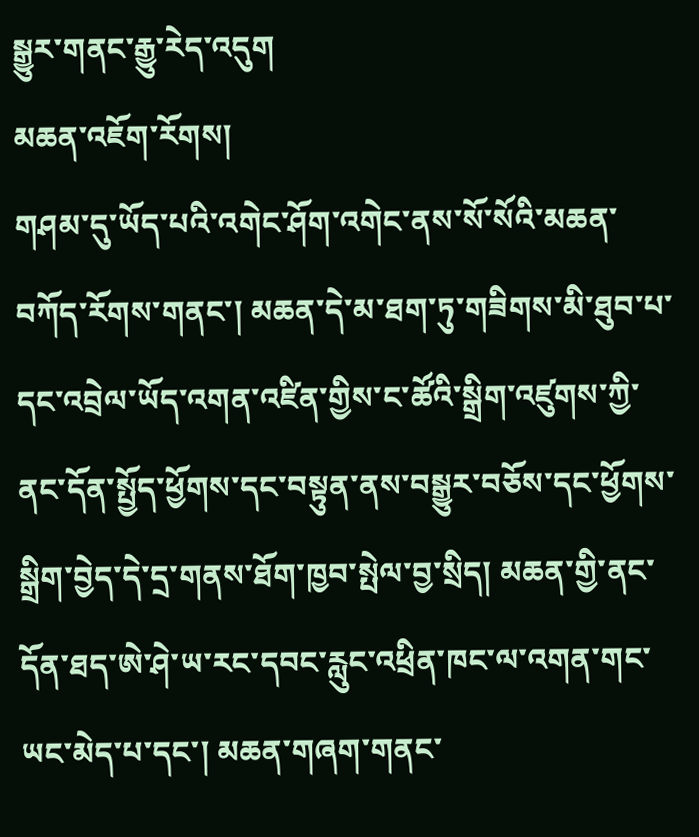སྒྱུར་གནང་རྒྱུ་རེད་འདུག
མཆན་འཇོག་རོགས།
གཤམ་དུ་ཡོད་པའི་འགེང་ཤོག་འགེང་ནས་སོ་སོའི་མཆན་བཀོད་རོགས་གནང་། མཆན་དེ་མ་ཐག་ཏུ་གཟིགས་མི་ཐུབ་པ་དང་འབྲེལ་ཡོད་འགན་འཛིན་གྱིས་ང་ཚོའི་སྒྲིག་འཛུགས་ཀྱི་ནང་དོན་སྤྱོད་ཕྱོགས་དང་བསྟུན་ནས་བསྒྱུར་བཅོས་དང་ཕྱོགས་སྒྲིག་བྱེད་དེ་དྲ་གནས་ཐོག་ཁྱབ་སྤེལ་བྱ་སྲིད། མཆན་གྱི་ནང་དོན་ཐད་ཨེ་ཤེ་ཡ་རང་དབང་རླུང་འཕྲིན་ཁང་ལ་འགན་གང་ཡང་མེད་པ་དང་། མཆན་གཞག་གནང་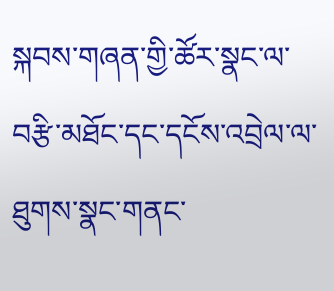སྐབས་གཞན་གྱི་ཚོར་སྣང་ལ་བརྩི་མཐོང་དང་དངོས་འབྲེལ་ལ་ཐུགས་སྣང་གནང་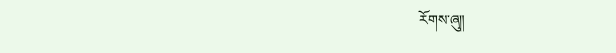རོགས་ཞུ༎